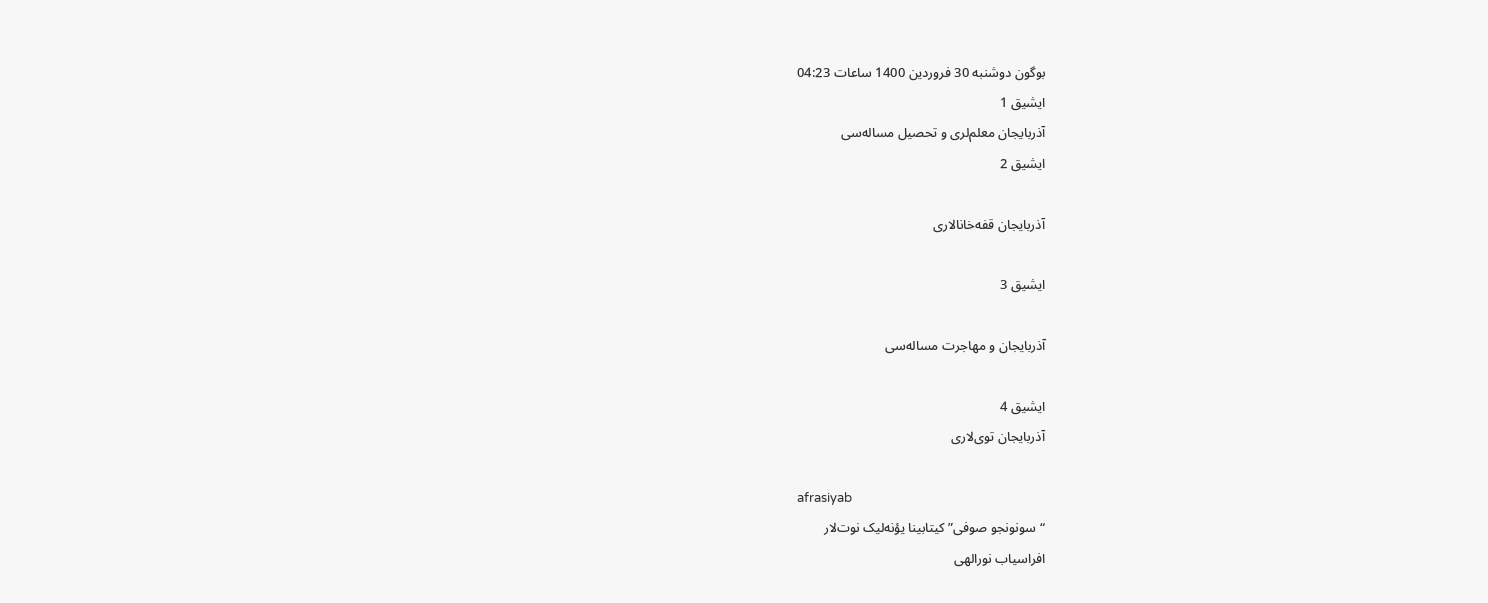بوگون دوشنبه 30 فروردین 1400 ساعات 04:23
ایشیق 1
آذربایجان معلم‌لری و تحصیل مساله‌سی
ایشیق 2

آذربایجان قفه‌خانالاری

ایشیق 3

آذربایجان و مهاجرت مساله‌سی

ایشیق 4
آذربایجان توی‌لاری

afrasiyab
“سونونجو صوفی” کیتابینا یؤنه‌لیک نوت‌لار
افراسیاب نورالهی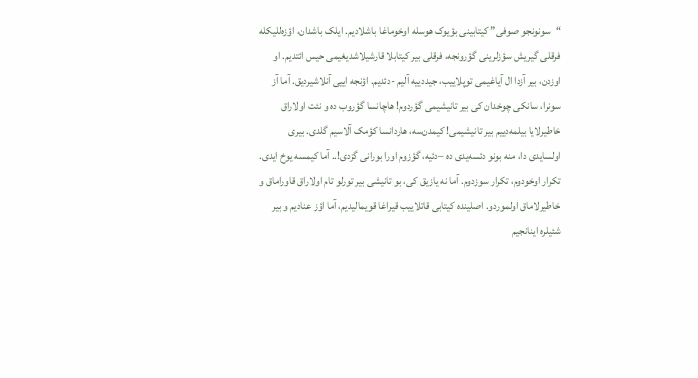“سونونجو صوفی” کیتابینی بؤیوک هوسله اوخوماغا باشلادیم. ایلک باشدان، اؤزه‌للیکله فرقلی گیریش سؤزلرینی گؤرونجه، فرقلی بیر کیتابلا قارشیلاشدیغیمی حیس ائتدیم. او اوزدن، بیر آزدا ال آیاغیمی توپلاییب، جیددییه آلیم -دئدیم. اؤنجه اییی آنلاشیردیق. آما آز سونرا، سانکی چوخدان کی بیر تانیشیمی گؤردوم! هاچانسا گؤروب ده و نئت اولاراق خاطیرلایا بیلمه‌دییم بیر تانیشیمی! کیمدن‌سه، هاردانسا کؤمک آلاسیم گلدی. بیری اولسایدی دا، منه بونو دئسه‌یدی ده –دئیه، گؤزوم اورا بورانی گزدی!.. آما کیمسه یوخ ایدی. تکرار اوخودوم، تکرار سوزدوم. آما نه یازیق کی، بو تانیشی بیر تورلو تام اولاراق قاوراماق و خاطیرلاماق اولموردو. اصلینده کیتابی قاتلاییب قیراغا قویمالیدیم، آما اؤز عنادیم و بیر شئیلره اینانجیم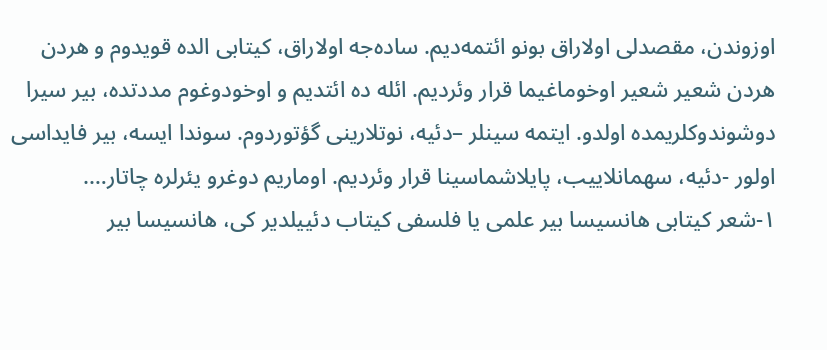اوزوندن، مقصدلی اولاراق بونو ائتمه‌دیم. ساده‌جه اولاراق، کیتابی الده قویدوم و هردن هردن شعیر شعیر اوخوماغیما قرار وئردیم. ائله ده ائتدیم و اوخودوغوم مددتده، بیر سیرا دوشوندوکلریمده اولدو. ایتمه سینلر –دئیه، نوتلارینی گؤتوردوم. سوندا ایسه، بیر فایداسی اولور -دئیه، سهمانلاییب، پایلاشماسینا قرار وئردیم. اوماریم دوغرو یئرلره چاتار….
۱-شعر کیتابی هانسیسا بیر علمی یا فلسفی کیتاب دئییلدیر کی، هانسیسا بیر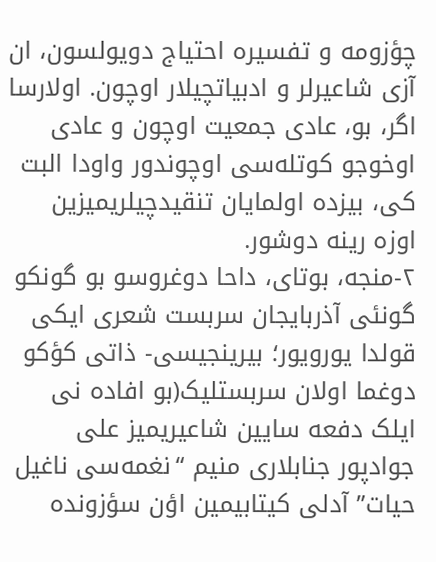چؤزومه و تفسیره احتیاج دویولسون، ان آزی شاعیرلر و ادبیاتچیلار اوچون. اولارسا اگر، بو، عادی جمعیت اوچون و عادی اوخوجو کوتله‌سی اوچوندور واودا البت کی، بیزده اولمایان تنقیدچیلریمیزین اوزه رینه دوشور.
۲-منجه، بوتای، داحا دوغروسو بو گونکو گونئی آذربایجان سربست شعری ایکی قولدا یورویور؛ بیرینجیسی- ذاتی کؤکو دوغما اولان سربستلیک(بو افاده نی ایلک دفعه سایین شاعیریمیز علی جوادپور جنابلاری منیم “نغمه‌سی ناغیل حیات” آدلی کیتابیمین اؤن سؤزونده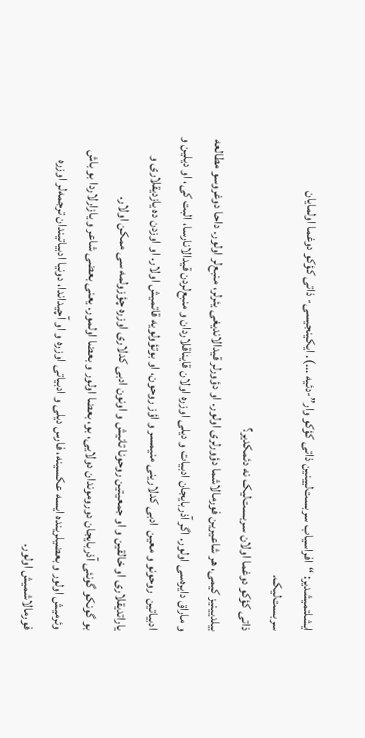ایشلتمیشدیر: “افراسیاب سربست‌لیینین ذاتی کؤکو وار”-دئیه …). ایکینجیسی- ذاتی کؤکو دوغما اولمایان سربست‌لیک.
ذاتی کؤکو دوغما اولان سربست‌لیک نه دئمکدیر؟
بیلدیینیز کیمی، هر شاعیرین فورمالاشما دؤورلری اولور. او دؤورلر قیدالاندیغی یئرلر، منبع‌لر اولور. داحا دوغروسو مطالعه و ماراق دایره‌سی اولور. اگر آذربایجان ادبیات و دیلی اوزره اولان قایناقلاردان و منبع‌لردن قیدالانارسا، البت کی، او دیلین و ادبیاتین  روحونو و معین  ادبی کدلارینی منیمسر و اؤز روحون، او بوتؤولویه قاتمیش اولار. او اوزدن ده یازدیقلاری و یاراتدیقلاری او خالقین و او جمعیتین روحونا تانیش و اونون ادبی کدلاری اوزره چؤزولمه سی ممکن اولار.
بو گونکو گونئی آذربایجان دوروموندان دولایی، بو، بعضا اولور و بعضا اولمور. یعنی بعضی شاعر و یازارلاردا بو باش وئرمیش اولور و بعضیلرینده ایسه عکسینه، فارس دیلی و ادبیاتی اوزره و او آچیداندا، دونیا ادبیاتیندان ترجمه‌لر اوزره فورمالاشمیش اولور.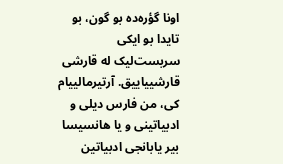اونا گؤره‌ده بو گون، بو تایدا بو ایکی سربست‌لیک له قارشی قارشییاییق. آرتیرمالییام کی، من فارس دیلی و ادبیاتینی و یا هانسیسا بیر یابانجی ادبیاتین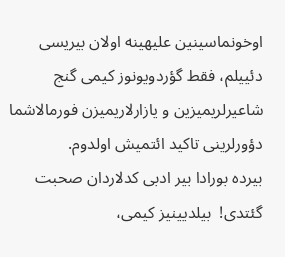اوخونماسینین علیهینه اولان بیریسی دئییلم، فقط گؤردویونوز کیمی گنج شاعیرلریمیزین و یازارلاریمیزن فورمالاشما دؤورلرینی تاکید ائتمیش اولدوم.
بیرده بورادا بیر ادبی کدلاردان صحبت گئتدی!  بیلدیینیز کیمی،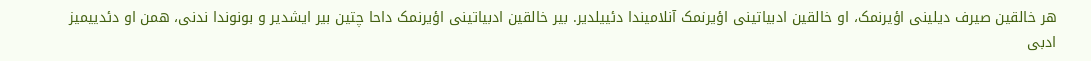هر خالقین صیرف دیلینی اؤیرنمک، او خالقین ادبیاتینی اؤیرنمک آنلامیندا دئییلدیر. بیر خالقین ادبیاتینی اؤیرنمک داحا چتین بیر ایشدیر و بونوندا ندنی، همن او دئدییمیز ادبی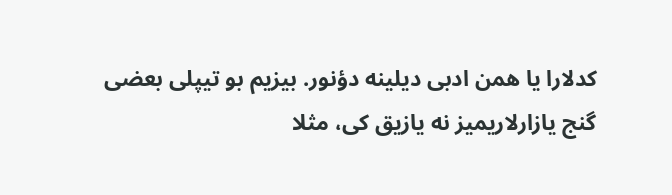کدلارا یا همن ادبی دیلینه دؤنور. بیزیم بو تیپلی بعضی گنج یازارلاریمیز نه یازیق کی، مثلا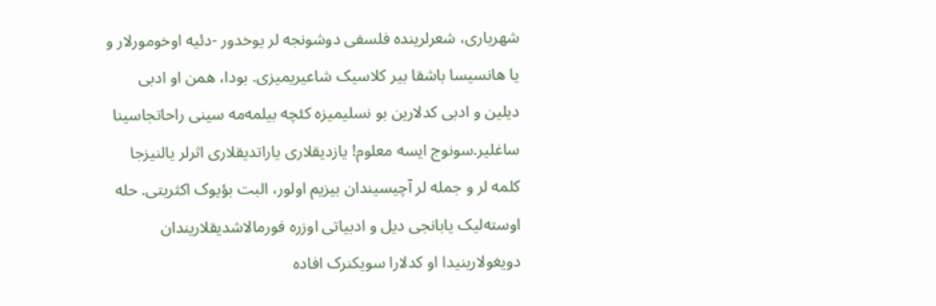شهریاری، شعرلرینده فلسفی دوشونجه لر یوخدور -دئیه اوخومورلار و یا هانسیسا باشقا بیر کلاسیک شاعیریمیزی. بودا، همن او ادبی دیلین و ادبی کدلارین بو نسلیمیزه کئچه بیلمه‌مه سینی راحاتجاسینا ساغلیر.سونوج ایسه معلوم! یازدیقلاری یاراتدیقلاری اثرلر یالنیزجا کلمه لر و جمله لر آچیسیندان بیزیم اولور، البت بؤیوک اکثریتی. حله اوسته‌لیک یابانجی دیل و ادبیاتی اوزره فورمالاشدیقلاریندان دویغولارینیدا او کدلارا سویکنرک افاده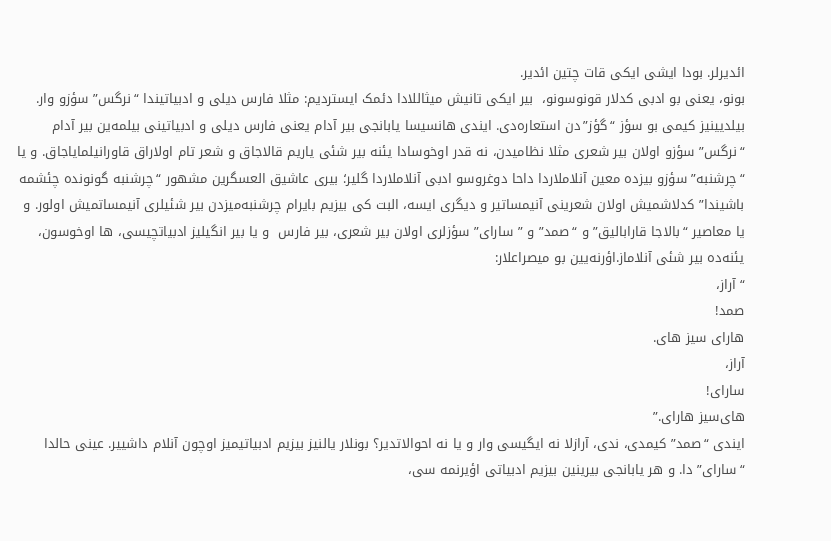ائدیرلر. بودا ایشی ایکی قات چتین ائدیر.
بونو، یعنی بو ادبی کدلار قونوسونو،  بیر ایکی تانیش میثاللادا دئمک ایستردیم: مثلا فارس دیلی و ادبیاتیندا “نرگس” سؤزو وار. بیلدیینیز کیمی بو سؤز “گؤز”دن استعاره‌دی. ایندی هانسیسا یابانجی بیر آدام یعنی فارس دیلی و ادبیاتینی بیلمه‌ین بیر آدام “نرگس” سؤزو اولان بیر شعری مثلا نظامیدن، نه قدر اوخوسادا یئنه بیر شئی یاریم قالاجاق و شعر تام اولاراق قاورانیلمایاجاق. و یا “چرشنبه” سؤزو بیزده معین آنلاملاردا داحا دوغروسو ادبی آنلاملاردا گلیر؛ بیری عاشیق العسگرین مشهور “چرشنبه گونونده چئشمه باشیندا” کدلاشمیش اولان شعرینی آنیمساتیر و دیگری ایسه، البت کی بیزیم بایرام چرشنبه‌میزدن بیر شئیلری آنیمساتمیش اولور. و یا معاصیر “بالاجا قارابالیق” و “صمد” و ” سارای” سؤزلری اولان بیر شعری، بیر فارس  و یا بیر انگیلیز ادبیاتچیسی، ها اوخوسون، یئنه‌ده بیر شئی آنلاماز.اؤرنه‌یین بو میصراعلار:
“آراز،
صمد!
هارای سیز های.
آراز،
سارای!
های‌سیز هارای.”
ایندی “صمد” کیمدی، ندی، آرازلا نه ایگیسی وار و یا نه احوالاتدیر؟ بونلار یالنیز بیزیم ادبیاتیمیز اوچون آنلام داشییر. عینی حالدا “سارای” دا. و هر یابانجی بیرینین بیزیم ادبیاتی اؤیرنمه سی،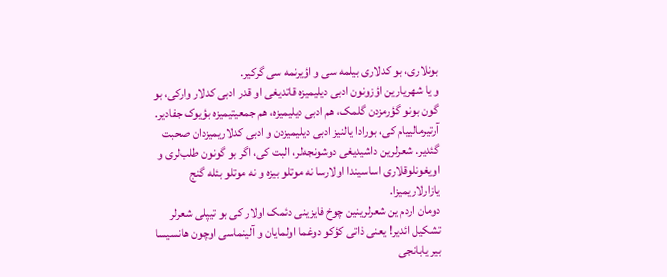بونلاری، بو کدلاری بیلمه سی و اؤیرنمه سی گرکیر.
و یا شهریارین اؤزونون ادبی دیلیمیزه قاتدیغی او قدر ادبی کدلار وارکی، بو گون بونو گؤرمزدن گلمک، هم ادبی دیلیمیزه، هم جمعیتیمیزه بؤیوک جفادیر. آرتیرمالییام کی، بورادا یالنیز ادبی دیلیمیزدن و ادبی کدلاریمیزدان صحبت گئدیر. شعرلرین داشیدیغی دوشونجه‌لر، البت کی، اگر بو گونون طلب‌لری و اویغونلوقلاری اساسیندا اولارسا نه موتلو بیزه و نه موتلو بئله گنج یازارلاریمیزا.
دومان اردم ین شعرلرینین چوخ فایزینی دئمک اولار کی بو تیپلی شعرلر تشکیل ائدیر! یعنی ذاتی کؤکو دوغما اولمایان و آلینماسی اوچون هانسیسا بیر یابانجی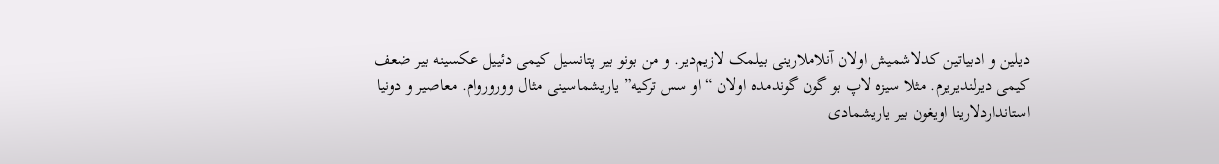دیلین و ادبیاتین کدلاشمیش اولان آنلاملارینی بیلمک لازیم‌دیر. و من بونو بیر پتانسیل کیمی دئییل عکسینه بیر ضعف کیمی دیرلندیریرم. مثلا سیزه لاپ بو گون گوند‌مده اولان “او سس ترکیه” یاریشماسینی مثال ووروروام. معاصیر و دونیا استانداردلارینا اویغون بیر یاریشمادی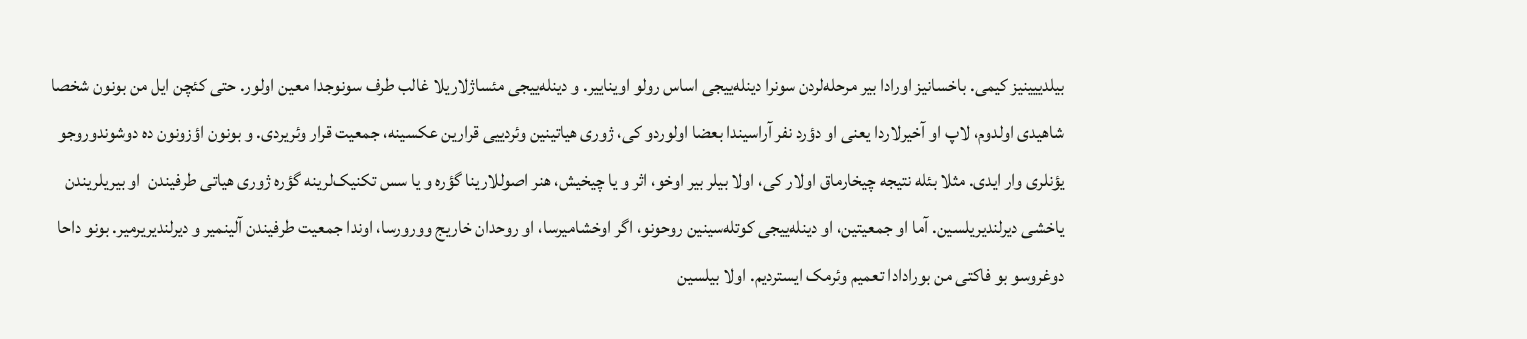بیلدییینیز کیمی. باخسانیز اورادا بیر مرحله‌لردن سونرا دینله‌ییجی اساس رولو اویناییر. و دینله‌ییجی مئساژلاریلا غالب طرف سونوجدا معین اولور. حتی کئچن ایل من بونون شخصا شاهیدی اولدوم، لاپ او آخیرلاردا یعنی او دؤرد نفر آراسیندا بعضا اولوردو کی، ژوری هیاتینین وئردییی قرارین عکسینه، جمعیت قرار وئریردی. و بونون اؤزونون ده دوشوندوروجو یؤنلری وار ایدی. مثلا بئله نتیجه چیخارماق اولار کی، اولا بیلر بیر اوخو، اثر و یا چیخیش، هنر اصوللارینا گؤره و یا سس تکنیک‌لرینه گؤره ژوری هیاتی طرفیندن  او بیریلریندن یاخشی دیرلندیریلسین. آما او جمعیتین، او دینله‌ییجی کوتله‌سینین روحونو، اگر اوخشامیرسا، او روحدان خاریج وورورسا، اوندا جمعیت طرفیندن آلینمیر و دیرلندیریرمیر. بونو داحا دوغروسو بو فاکتی من بورادادا تعمیم وئرمک ایستردیم. اولا بیلسین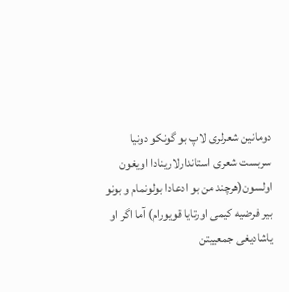دومانین شعرلری لاپ بو گونکو دونیا سربست شعری استاندارلارینادا اویغون اولسون(هرچند من بو ادعادا بولونمام و بونو بیر فرضیه کیمی اورتایا قویورام) آما اگر او یاشادیغی جمعییتن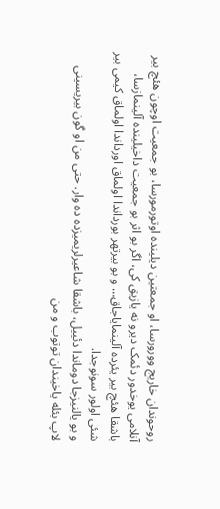روحوندان خاریج وورورسا، او جمعتین دیلینده اوتورمورسا، بو جمعیت اوچون هئچ بیر آنلامی یوخدور دئمک دیرو نه یازیق کی، اگر بو اثر بو جمعیت داخیلینده آلینمازسا، باشقا هئچ بیر یئرده آلینمایاجاق… و بو بیرتهر بورداندا اولماق اورداندا اولماق کیمی بیر شئی اولور سونوجدا.
و بو یالنیزجا دوماندا دئییل، باشقا شاعیرلریمیزده ده وار. حتی من او گون بیریسینی لاپ بئله یاخیندان توتوب و من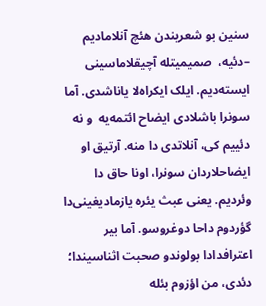سنین بو شعریندن هئچ آنلامادیم –دئیه،  صمیمیتله آچیقلاماسینی ایسته‌دیم. ایلک ایکراه‌لا یاناشدی. آما سونرا باشلادی ایضاح ائتمه‌یه  و نه دئییم کی، آنلاتدی دا منه. آرتیق او ایضاحلاردان سونرا، اونا حاق دا وئردیم. یعنی عبث یئره یازمادیغینی‌دا گؤردوم داحا دوغروسو. آما بیر اعترافدادا بولوندو صحبت اثناسیندا؛ دئدی، من اؤزوم بئله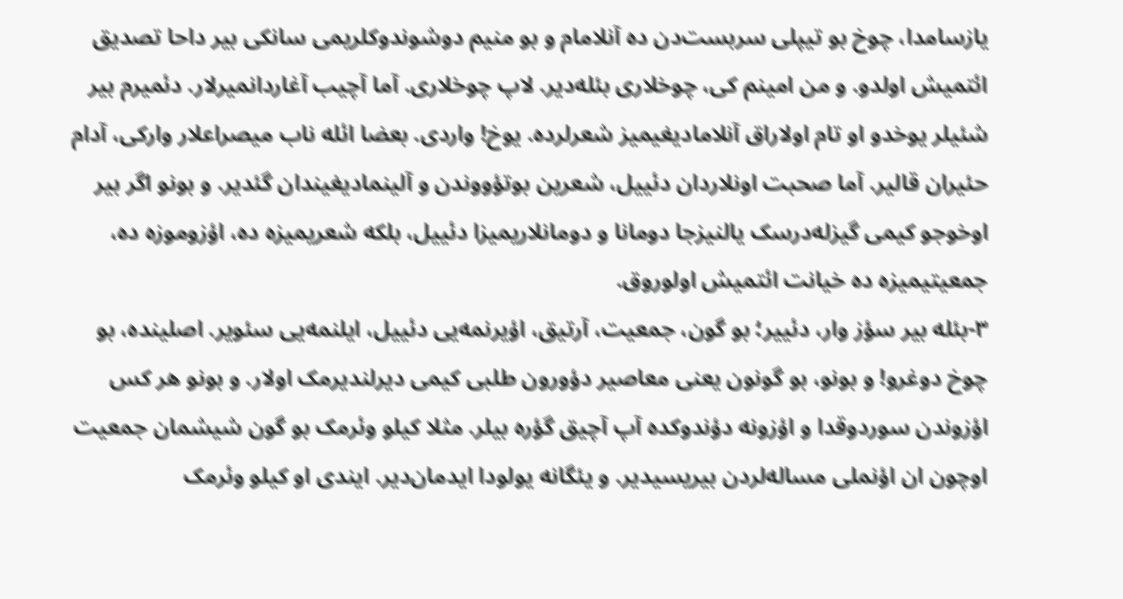یازسامدا، چوخ بو تیپلی سربست‌دن ده آنلامام و بو منیم دوشوندوکلریمی سانکی بیر داحا تصدیق ائتمیش اولدو. و من امینم کی، چوخلاری بئله‌دیر. لاپ چوخلاری. آما آچیب آغاردانمیرلار. دئمیرم بیر شئیلر یوخدو او تام اولاراق آنلامادیغیمیز شعرلرده. یوخ! واردی. بعضا ائله ناب میصراعلار وارکی، آدام حئیران قالیر. آما صحبت اونلاردان دئییل، شعرین بوتؤووندن و آلینمادیغیندان گئدیر. و بونو اگر بیر اوخوجو کیمی گیزله‌درسک یالنیزجا دومانا و دومانلاریمیزا دئییل، بلکه شعریمیزه ده، اؤزوموزه ده، جمعیتیمیزه ده خیانت ائتمیش اولوروق.
۳-بئله بیر سؤز وار، دئییر؛ بو گون، جمعیت، آرتیق، اؤیرنمه‌یی دئییل، ایلنمه‌یی سئویر. اصلینده، بو چوخ دوغرو! و بونو، بو گونون یعنی معاصیر دؤورون طلبی کیمی دیرلندیرمک اولار. و بونو هر کس اؤزوندن سوردوقدا و اؤزونه دؤندوکده آپ آچیق گؤره بیلر. مثلا کیلو وئرمک بو گون شیشمان جمعیت اوچون ان اؤنملی مساله‌لردن بیریسیدیر. و یئگانه یولودا ایدمان‌دیر. ایندی او کیلو وئرمک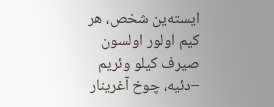ایسته‌ین شخص، هر کیم اولور اولسون صیرف کیلو وئریم –دئیه، چوخ آغرینار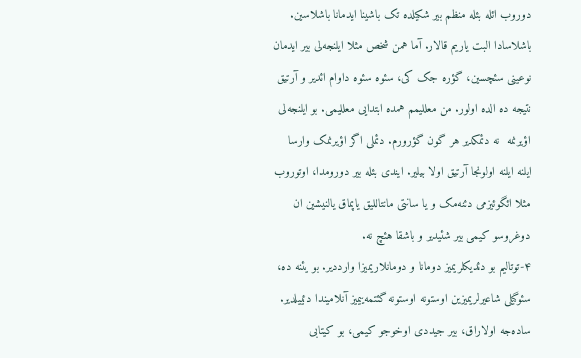دوروب ائله بئله منظم بیر شکیلده تک باشینا ایدمانا باشلاسین. باشلاسادا البت یاریم قالار. آما همن شخص مثلا ایلنجه‌لی بیر ایدمان نوعینی سئچسین، گؤره جک کی، سئوه سئوه داوام ائدیر و آرتیق نتیجه ده الده اولور. من معللیمم همده ابتدایی معللیمی. بو ایلنجه‌لی اؤیرنمه  نه دئمکدیر هر گون گؤرورم. دئملی اگر اؤیرنمک وارسا ایلنه ایلنه اولونجا آرتیق اولا بیلیر. ایندی بئله بیر دورومدا، اوتوروب مثلا ائگوئیزمی دئنه‌مک و یا سانتی مانتاللیق یاپماق یالنیشین ان دوغروسو کیمی بیر شئیدیر و باشقا هئچ نه.
۴-توتالیم بو دئدیکلریمیز دومانا و دومانلاریمیزا وارددیر. بو یئنه ده، سئوگیلی شاعیرلریمیزین اوستونه اوستونه گئتمه‌ییمیز آنلامیندا دئییلدیر. ساده‌جه اولاراق، بیر جیددی اوخوجو کیمی، بو کیتابی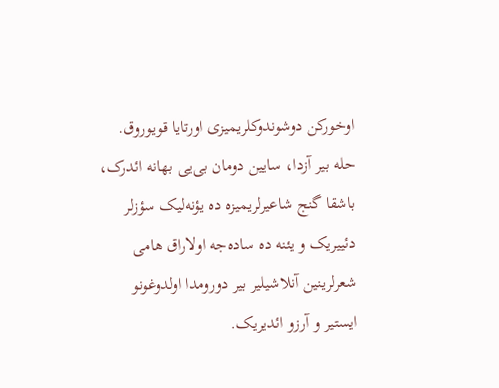اوخورکن دوشوندوکلریمیزی اورتایا قویوروق. حله بیر آزدا، سایین دومان بی‌یی بهانه ائدرک، باشقا گنج شاعیرلریمیزه ده یؤنه‌لیک سؤزلر دئییریک و یئنه ده ساده‌جه اولاراق هامی شعرلرینین آنلاشیلیر بیر دورومدا اولدوغونو ایستیر و آرزو ائدیریک.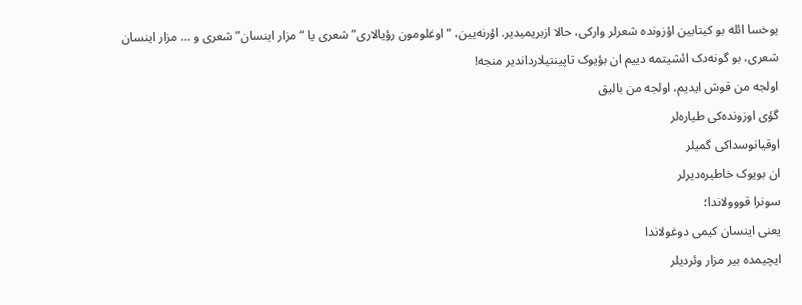یوخسا ائله بو کیتابین اؤزونده شعرلر وارکی، حالا ازبریمیدیر. اؤرنه‌یین، “اوغلومون رؤیالاری” شعری یا “مزار اینسان” شعری و … مزار اینسان شعری، بو گونه‌دک ائشیتمه دییم ان بؤیوک تاپینتیلارداندیر منجه!
اولجه من قوش ایدیم، اولجه من بالیق
گؤی اوزونده‌کی طیاره‌لر
اوقیانوسداکی گمیلر
ان بویوک خاطیره‌دیرلر
سونرا قووولاندا؛
یعنی اینسان کیمی دوغولاندا
ایچیمده بیر مزار وئردیلر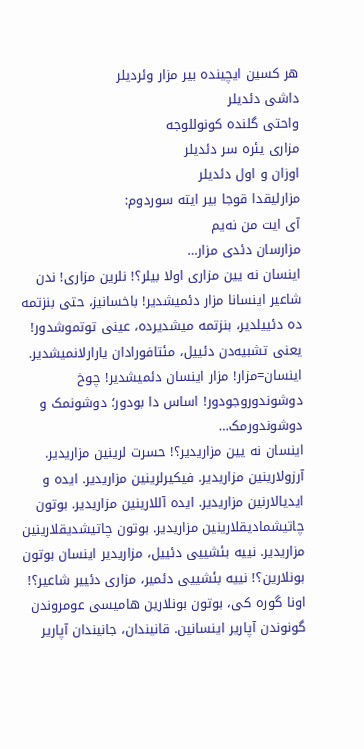هر کسین ایچینده بیر مزار وئردیلر
داشی دئدیلر
واحتی گلنده کونوللوجه
مزاری یئره سر دئدیلر
اوزان و اول دئدیلر
مزارلیقدا قوجا بیر ایته سوردوم:
آی ایت من نه‌یم
مزارسان دئدی مزار…
اینسان نه یین مزاری اولا بیلر؟! نلرین مزاری! ندن شاعیر اینسانا مزار دئمیشدیر! باخسانیز، حتی بنزتمه ده دئییلدیر، بنزتمه میشدیرده، عینی توتموشدور! یعنی تشبیه‌دن دئییل، مئتافورادان یارارلانمیشدیر. اینسان=مزار! مزار اینسان دئمیشدیر! چوخ دوشوندوروجودور! اساس دا بودور؛ دوشونمک و دوشوندورمک…
اینسان نه یین مزاریدیر؟! حسرت لرینین مزاریدیر. آرزولارینین مزاریدیر. فیکیرلرینین مزاریدیر. ایده و ایدیالارنین مزاریدیر. ایده آللارینین مزاریدیر. بوتون چاتیشمادیقلارینین مزاریدیر. بوتون چاتیشدیقلارینین مزاریدیر. نییه بئشییی دئییل، مزاریدیر اینسان بوتون بونلارین؟! نییه بئشییی دئمیر، مزاری دئییر شاعیر؟! اونا گوره کی، بوتون بونلارین هامیسی عومروندن گونوندن آپاریر اینسانین. قانیندان، جانیندان آپاریر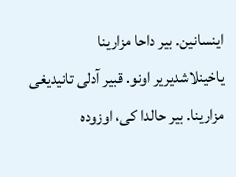اینسانین. بیر داحا مزارینا یاخینلاشدیریر اونو. قبیر آدلی تانیدیغی مزارینا. بیر حالدا کی، اوزوده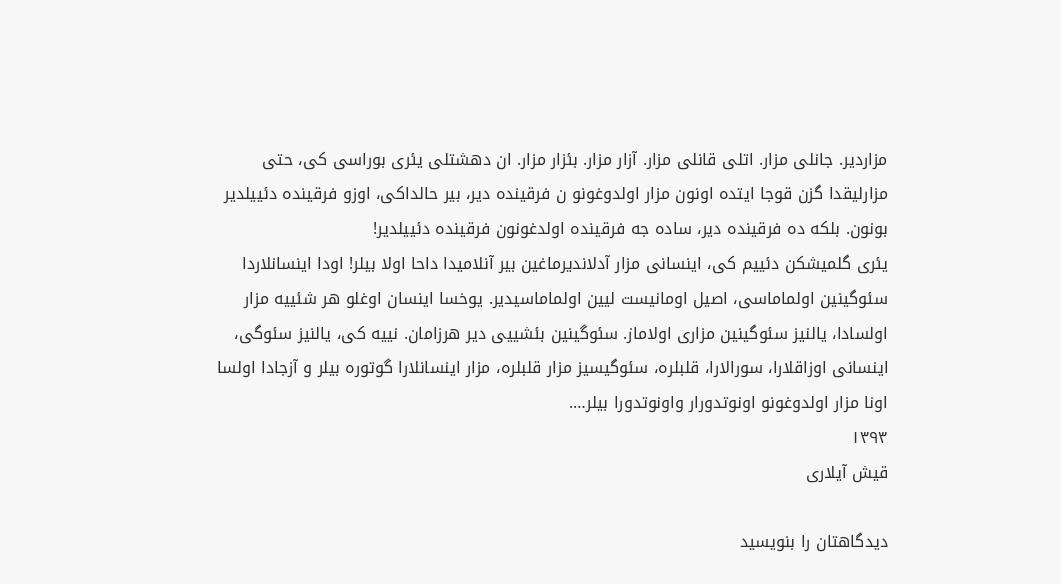مزاردیر. جانلی مزار. اتلی قانلی مزار. آزار مزار. بئزار مزار. ان دهشتلی یئری بوراسی کی، حتی مزارلیقدا گزن قوجا ایتده اونون مزار اولدوغونو ن فرقینده دیر، بیر حالداکی، اوزو فرقینده دئییلدیر بونون. بلکه ده فرقینده دیر، ساده جه فرقینده اولدغونون فرقینده دئییلدیر!
یئری گلمیشکن دئییم کی، اینسانی مزار آدلاندیرماغین بیر آنلامیدا داحا اولا بیلر! اودا اینسانلاردا سئوگینین اولماماسی، اصیل اومانیست لیین اولماماسیدیر. یوخسا اینسان اوغلو هر شئییه مزار اولسادا، یالنیز سئوگینین مزاری اولاماز. سئوگینین بئشییی دیر هرزامان. نییه کی، یالنیز سئوگی، اینسانی اوزاقلارا، سورالارا، قلبلره، سئوگیسیز مزار قلبلره، مزار اینسانلارا گوتوره بیلر و آزجادا اولسا اونا مزار اولدوغونو اونوتدورار واونوتدورا بیلر….
۱۳۹۳
قیش آیلاری

دیدگاهتان را بنویسید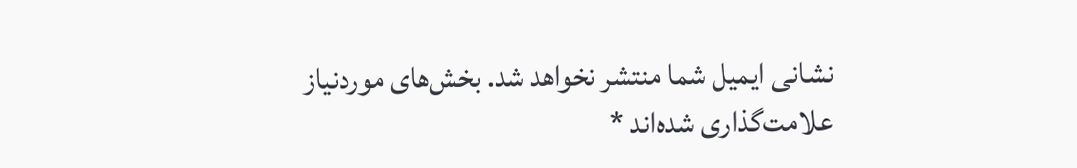نشانی ایمیل شما منتشر نخواهد شد. بخش‌های موردنیاز علامت‌گذاری شده‌اند *